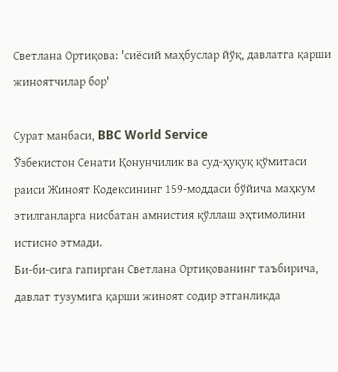Светлана Ортиқова: 'сиёсий маҳбуслар йўқ, давлатга қарши жиноятчилар бор'

Сурат манбаси, BBC World Service
Ўзбекистон Сенати Қонунчилик ва суд-ҳуқуқ қўмитаси раиси Жиноят Кодексининг 159-моддаси бўйича маҳкум этилганларга нисбатан амнистия қўллаш эҳтимолини истисно этмади.
Би-би-сига гапирган Светлана Ортиқованинг таъбирича, давлат тузумига қарши жиноят содир этганликда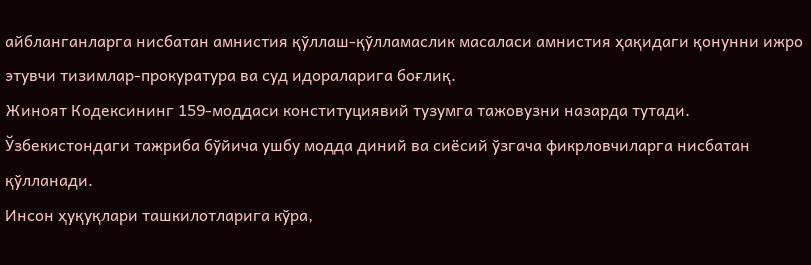айбланганларга нисбатан амнистия қўллаш-қўлламаслик масаласи амнистия ҳақидаги қонунни ижро этувчи тизимлар-прокуратура ва суд идораларига боғлиқ.
Жиноят Кодексининг 159-моддаси конституциявий тузумга тажовузни назарда тутади.
Ўзбекистондаги тажриба бўйича ушбу модда диний ва сиёсий ўзгача фикрловчиларга нисбатан қўлланади.
Инсон ҳуқуқлари ташкилотларига кўра,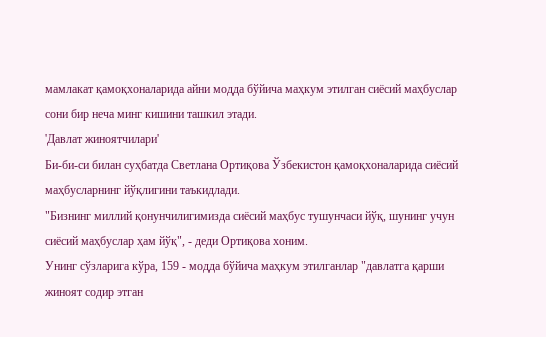мамлакат қамоқхоналарида айни модда бўйича маҳкум этилган сиёсий маҳбуслар сони бир неча минг кишини ташкил этади.
'Давлат жиноятчилари'
Би-би-си билан суҳбатда Светлана Ортиқова Ўзбекистон қамоқхоналарида сиёсий маҳбусларнинг йўқлигини таъкидлади.
"Бизнинг миллий қонунчилигимизда сиёсий маҳбус тушунчаси йўқ, шунинг учун сиёсий маҳбуслар ҳам йўқ", - деди Ортиқова хоним.
Унинг сўзларига кўра, 159 - модда бўйича маҳкум этилганлар "давлатга қарши жиноят содир этган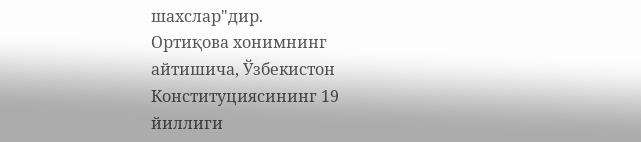шахслар"дир.
Ортиқова хонимнинг айтишича, Ўзбекистон Конституциясининг 19 йиллиги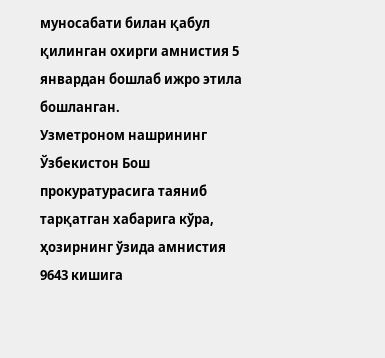муносабати билан қабул қилинган охирги амнистия 5 январдан бошлаб ижро этила бошланган.
Узметроном нашрининг Ўзбекистон Бош прокуратурасига таяниб тарқатган хабарига кўра, ҳозирнинг ўзида амнистия 9643 кишига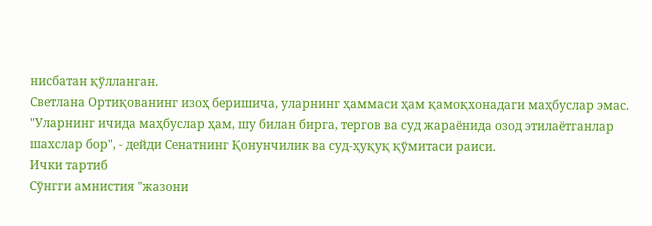нисбатан қўлланган.
Светлана Ортиқованинг изоҳ беришича, уларнинг ҳаммаси ҳам қамоқхонадаги маҳбуслар эмас.
"Уларнинг ичида маҳбуслар ҳам, шу билан бирга, тергов ва суд жараёнида озод этилаётганлар шахслар бор", - дейди Сенатнинг Қонунчилик ва суд-ҳуқуқ қўмитаси раиси.
Ички тартиб
Сўнгги амнистия "жазони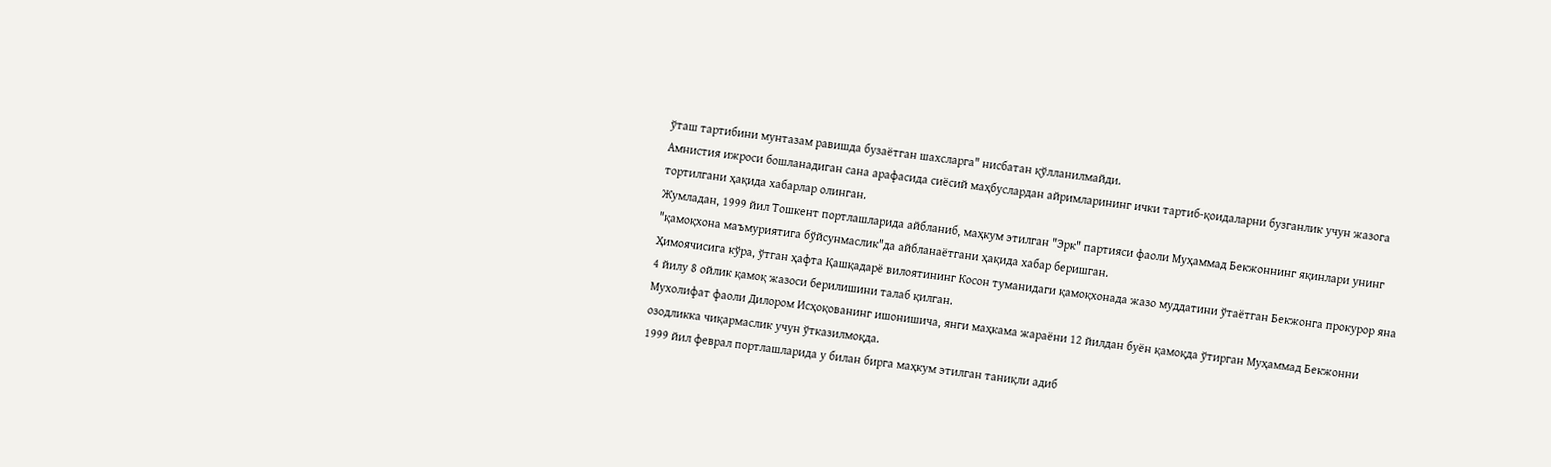ўташ тартибини мунтазам равишда бузаётган шахсларга" нисбатан қўлланилмайди.
Амнистия ижроси бошланадиган сана арафасида сиёсий маҳбуслардан айримларининг ички тартиб-қоидаларни бузганлик учун жазога тортилгани ҳақида хабарлар олинган.
Жумладан, 1999 йил Тошкент портлашларида айбланиб, маҳкум этилган "Эрк" партияси фаоли Муҳаммад Бекжоннинг яқинлари унинг "қамоқхона маъмуриятига бўйсунмаслик"да айбланаётгани ҳақида хабар беришган.
Ҳимоячисига кўра, ўтган ҳафта Қашқадарё вилоятининг Косон туманидаги қамоқхонада жазо муддатини ўтаётган Бекжонга прокурор яна 4 йилу 8 ойлик қамоқ жазоси берилишини талаб қилган.
Мухолифат фаоли Дилором Исҳоқованинг ишонишича, янги маҳкама жараёни 12 йилдан буён қамоқда ўтирган Муҳаммад Бекжонни озодликка чиқармаслик учун ўтказилмоқда.
1999 йил феврал портлашларида у билан бирга маҳкум этилган таниқли адиб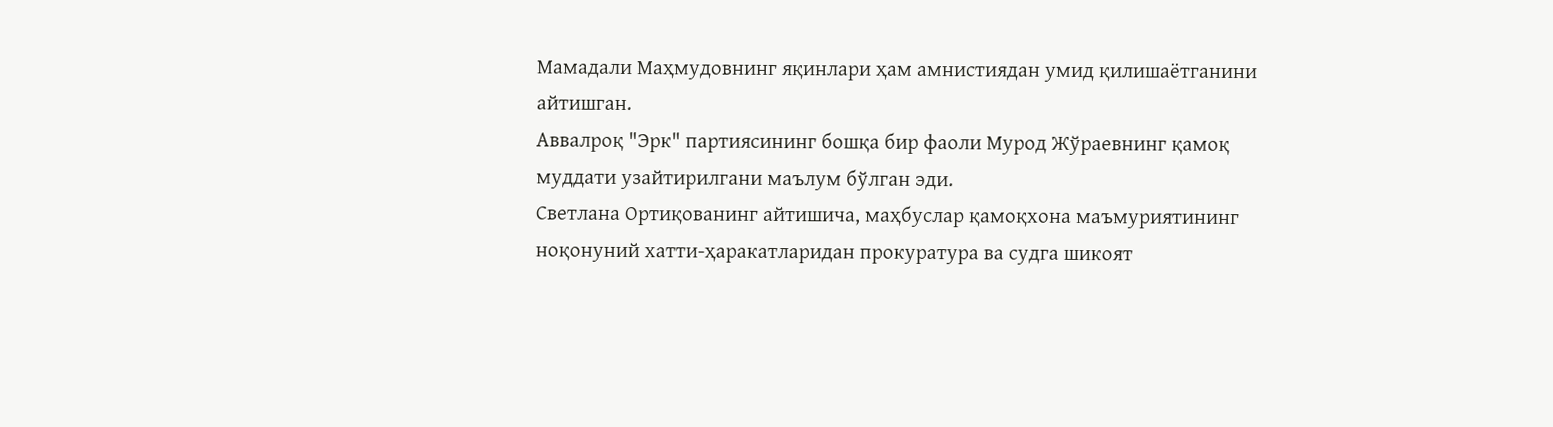Мамадали Маҳмудовнинг яқинлари ҳам амнистиядан умид қилишаётганини айтишган.
Аввалроқ "Эрк" партиясининг бошқа бир фаоли Мурод Жўраевнинг қамоқ муддати узайтирилгани маълум бўлган эди.
Светлана Ортиқованинг айтишича, маҳбуслар қамоқхона маъмуриятининг ноқонуний хатти-ҳаракатларидан прокуратура ва судга шикоят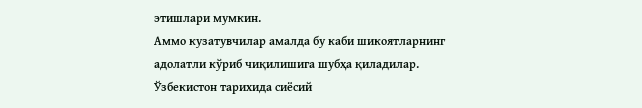этишлари мумкин.
Аммо кузатувчилар амалда бу каби шикоятларнинг адолатли кўриб чиқилишига шубҳа қиладилар.
Ўзбекистон тарихида сиёсий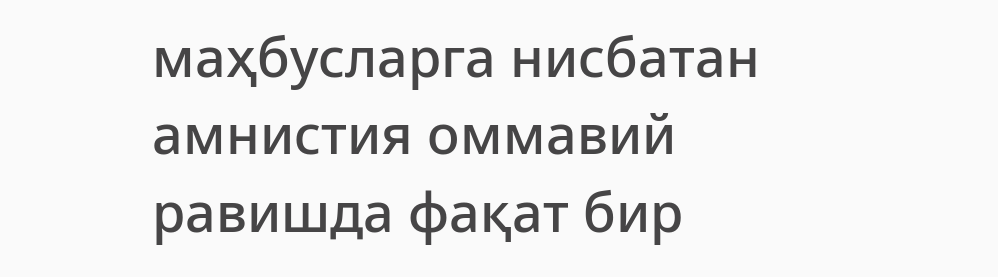маҳбусларга нисбатан амнистия оммавий равишда фақат бир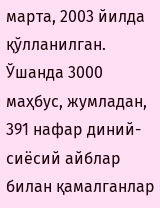марта, 2003 йилда қўлланилган.
Ўшанда 3000 маҳбус, жумладан, 391 нафар диний-сиёсий айблар билан қамалганлар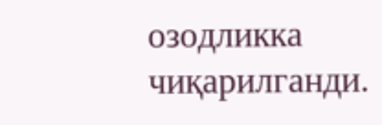озодликка чиқарилганди.